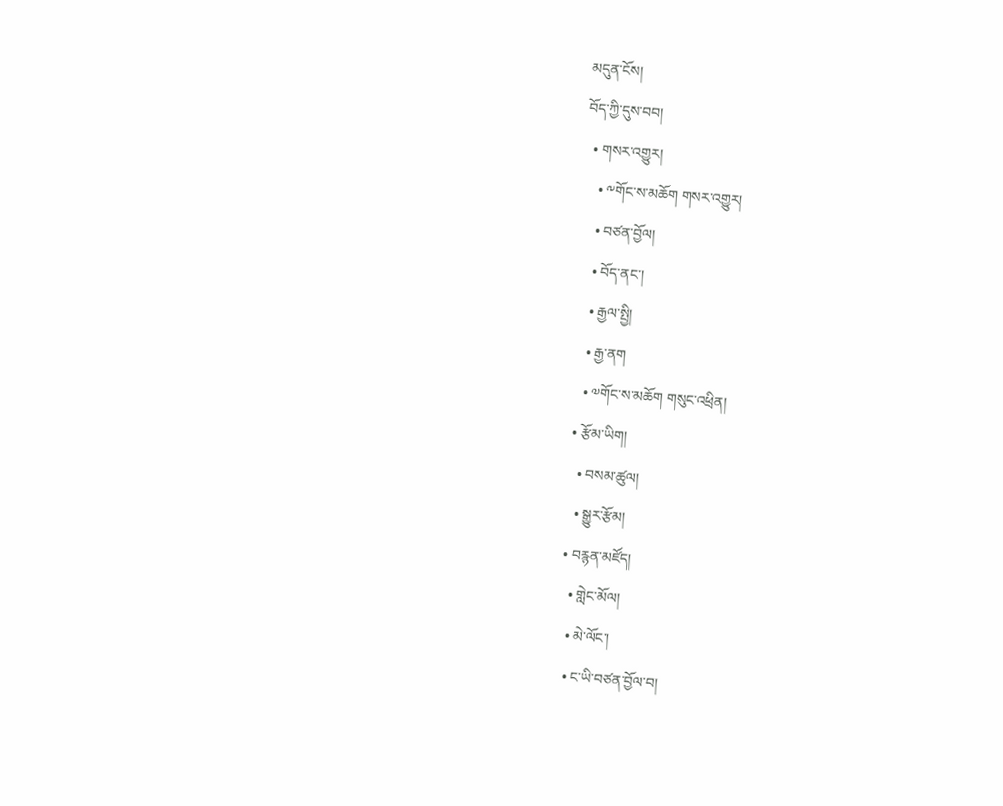མདུན་ངོས།
བོད་ཀྱི་དུས་བབ།
  • གསར་འགྱུར།
    • ༸གོང་ས་མཆོག གསར་འགྱུར།
    • བཙན་བྱོལ།
    • བོད་ནང་།
    • རྒྱལ་སྤྱི།
    • རྒྱ་ནག
    • ༧གོང་ས་མཆོག གསུང་འཕྲིན།
  • རྩོམ་ཡིག།
    • བསམ་ཚུལ།
    • སྒྱུར་རྩོམ།
  • བརྙན་མཛོད།
    • གླེང་མོལ།
    • མེ་ལོང་།
    • ང་ཡི་བཙན་བྱོལ་བ།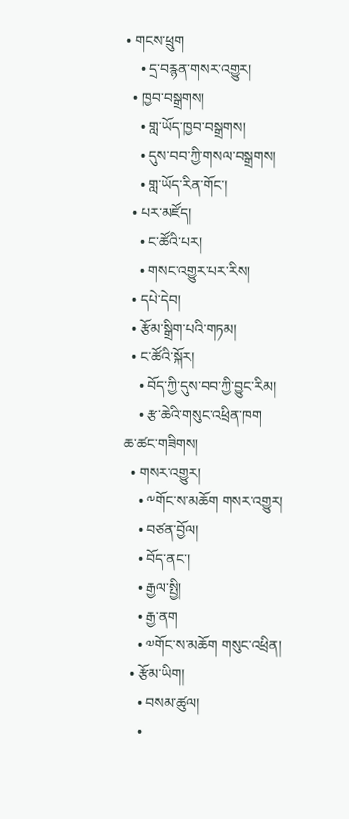• གངས་ཕྲུག
    • དྲ་བརྙན་གསར་འགྱུར།
  • ཁྱབ་བསྒྲགས།
    • གླ་ཡོད་ཁྱབ་བསྒྲགས།
    • དུས་བབ་ཀྱི་གསལ་བསྒྲགས།
    • གླ་ཡོད་རིན་གོང་།
  • པར་མཛོད།
    • ང་ཚོའི་པར།
    • གསང་འགྱུར་པར་རིས།
  • དཔེ་དེབ།
  • རྩོམ་སྒྲིག་པའི་གཏམ།
  • ང་ཚོའི་སྐོར།
    • བོད་ཀྱི་དུས་བབ་ཀྱི་བྱུང་རིམ།
    • རྩ་ཆེའི་གསུང་འཕྲིན་ཁག
ཆ་ཚང་གཟིགས།
  • གསར་འགྱུར།
    • ༸གོང་ས་མཆོག གསར་འགྱུར།
    • བཙན་བྱོལ།
    • བོད་ནང་།
    • རྒྱལ་སྤྱི།
    • རྒྱ་ནག
    • ༧གོང་ས་མཆོག གསུང་འཕྲིན།
  • རྩོམ་ཡིག།
    • བསམ་ཚུལ།
    •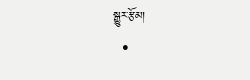སྒྱུར་རྩོམ།
  •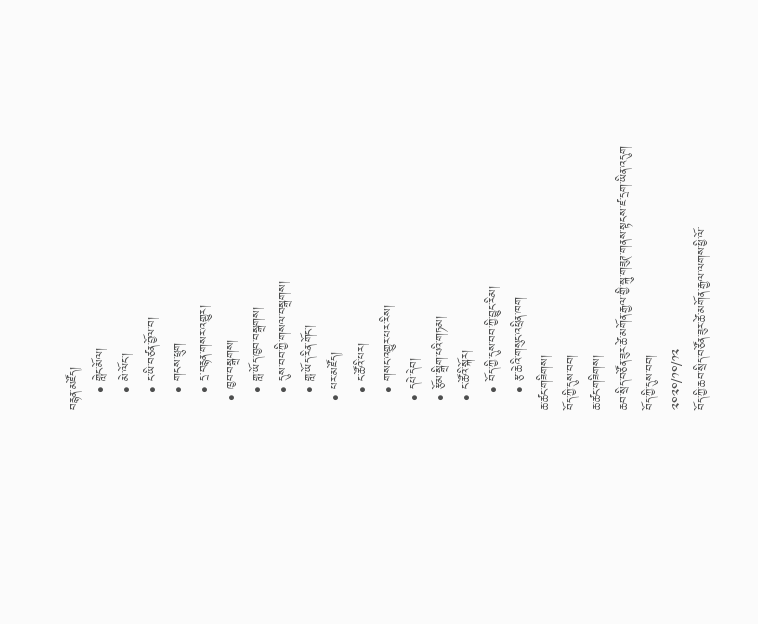བརྙན་མཛོད།
    • གླེང་མོལ།
    • མེ་ལོང་།
    • ང་ཡི་བཙན་བྱོལ་བ།
    • གངས་ཕྲུག
    • དྲ་བརྙན་གསར་འགྱུར།
  • ཁྱབ་བསྒྲགས།
    • གླ་ཡོད་ཁྱབ་བསྒྲགས།
    • དུས་བབ་ཀྱི་གསལ་བསྒྲགས།
    • གླ་ཡོད་རིན་གོང་།
  • པར་མཛོད།
    • ང་ཚོའི་པར།
    • གསང་འགྱུར་པར་རིས།
  • དཔེ་དེབ།
  • རྩོམ་སྒྲིག་པའི་གཏམ།
  • ང་ཚོའི་སྐོར།
    • བོད་ཀྱི་དུས་བབ་ཀྱི་བྱུང་རིམ།
    • རྩ་ཆེའི་གསུང་འཕྲིན་ཁག
ཆ་ཚང་གཟིགས།
བོད་ཀྱི་དུས་བབ།
ཆ་ཚང་གཟིགས།
ཆབ་སྲིད་བཙོན་ཟུར་ཚེ་མགོན་རྒྱལ་གྱི་སྐུ་གཟུཊ་གནས་སྟངས་ཛ་དྲག་ཡིན་འདུག
བོད་ཀྱི་དུས་བབ།
༢༠༢༠/༡༠/༡༢
བོད་ཀྱི་ཆབ་སྲིད་བཙོན་ཟུར་ཚེ་མགོན་རྒྱལ་ལགས་ཕྱི་ལོ་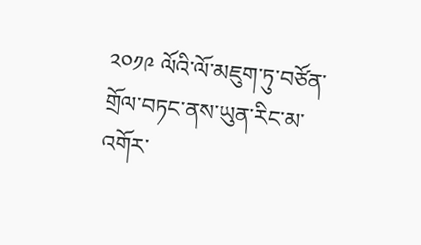༢༠༡༩ ལོའི་ལོ་མཇུག་ཏུ་བཙོན་གྲོལ་བཏང་ནས་ཡུན་རིང་མ་འགོར་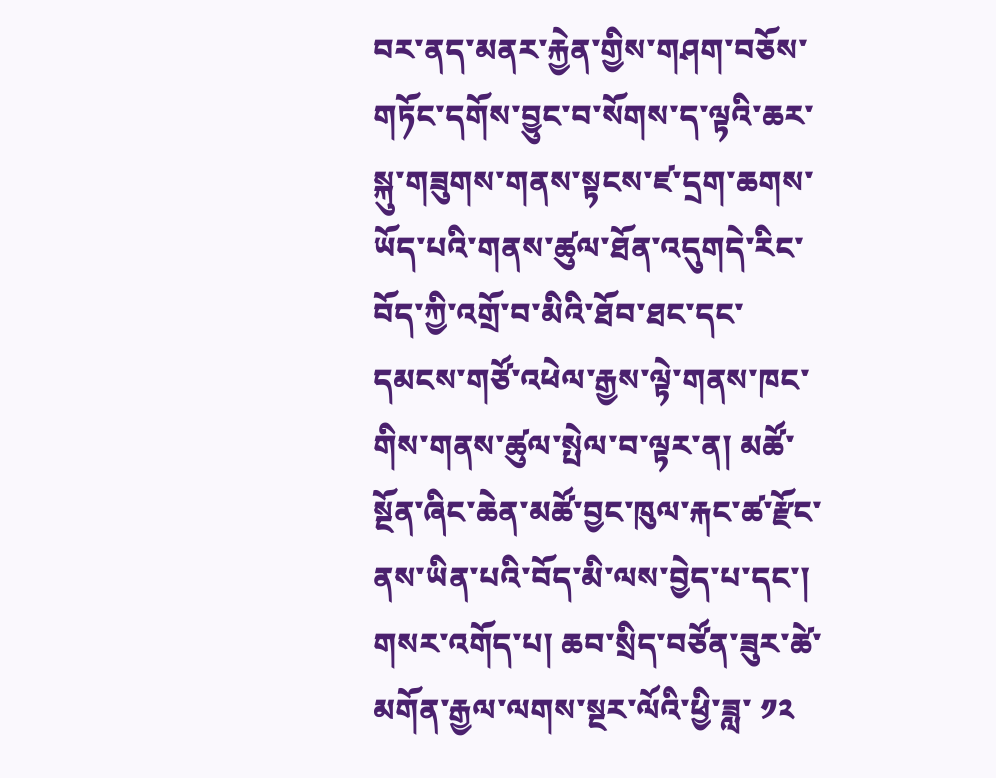བར་ནད་མནར་རྐྱེན་གྱིས་གཤག་བཅོས་གཏོང་དགོས་བྱུང་བ་སོགས་ད་ལྟའི་ཆར་སྐུ་གཟུགས་གནས་སྟངས་ཛ་དྲག་ཆགས་ཡོད་པའི་གནས་ཚུལ་ཐོན་འདུགདེ་རིང་བོད་ཀྱི་འགྲོ་བ་མིའི་ཐོབ་ཐང་དང་དམངས་གཙོ་འཕེལ་རྒྱས་ལྟེ་གནས་ཁང་གིས་གནས་ཚུལ་སྤེལ་བ་ལྟར་ན། མཚོ་སྔོན་ཞིང་ཆེན་མཚོ་བྱང་ཁུལ་རྐང་ཚ་རྫོང་ནས་ཡིན་པའི་བོད་མི་ལས་བྱེད་པ་དང་། གསར་འགོད་པ། ཆབ་སྲིད་བཙོན་ཟུར་ཚེ་མགོན་རྒྱལ་ལགས་སྔར་ལོའི་ཕྱི་ཟླ་ ༡༢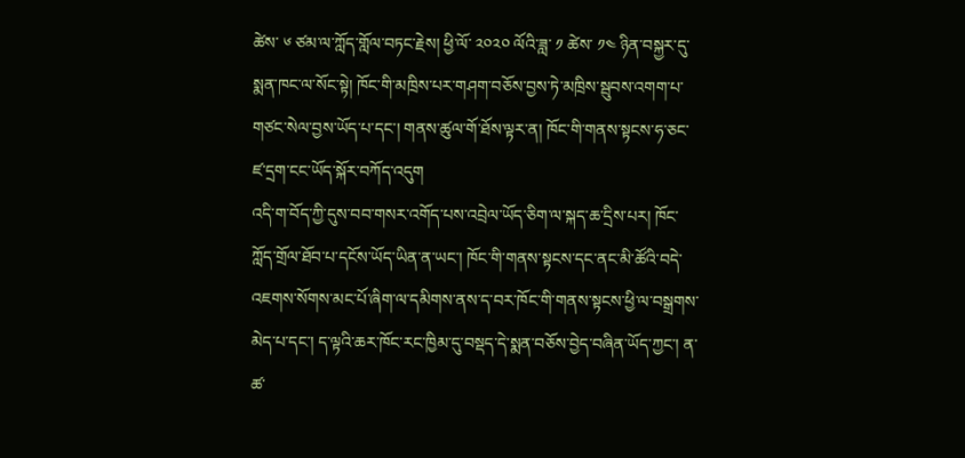ཚེས་ ༦ ཙམ་ལ་ཀློད་གློལ་བཏང་རྗེས། ཕྱི་ལོ་ ༢༠༢༠ ལོའི་ཟླ་ ༡ ཚེས་ ༡༤ ཉིན་བསྐྱར་དུ་སྨན་ཁང་ལ་སོང་སྟེ། ཁོང་གི་མཁྲིས་པར་གཤག་བཅོས་བྱས་ཏེ་མཁྲིས་སྦུབས་འགག་པ་གཙང་སེལ་བྱས་ཡོད་པ་དང་། གནས་ཚུལ་གོ་ཐོས་ལྟར་ན། ཁོང་གི་གནས་སྟངས་ཧ་ཅང་ཛ་དྲག་ངང་ཡོད་སྐོར་བཀོད་འདུག
འདི་ག་བོད་ཀྱི་དུས་བབ་གསར་འགོད་པས་འབྲེལ་ཡོད་ཅིག་ལ་སྐད་ཆ་དྲིས་པར། ཁོང་ཀློད་གྲོལ་ཐོབ་པ་དངོས་ཡོད་ཡིན་ན་ཡང་། ཁོང་གི་གནས་སྟངས་དང་ནང་མི་ཚོའི་བདེ་འཇགས་སོགས་མང་པོ་ཞིག་ལ་དམིགས་ནས་ད་བར་ཁོང་གི་གནས་སྟངས་ཕྱི་ལ་བསྒྲགས་མེད་པ་དང་། ད་ལྟའི་ཆར་ཁོང་རང་ཁྱིམ་དུ་བསྡད་དེ་སྨན་བཅོས་བྱེད་བཞིན་ཡོད་ཀྱང་། ན་ཚ་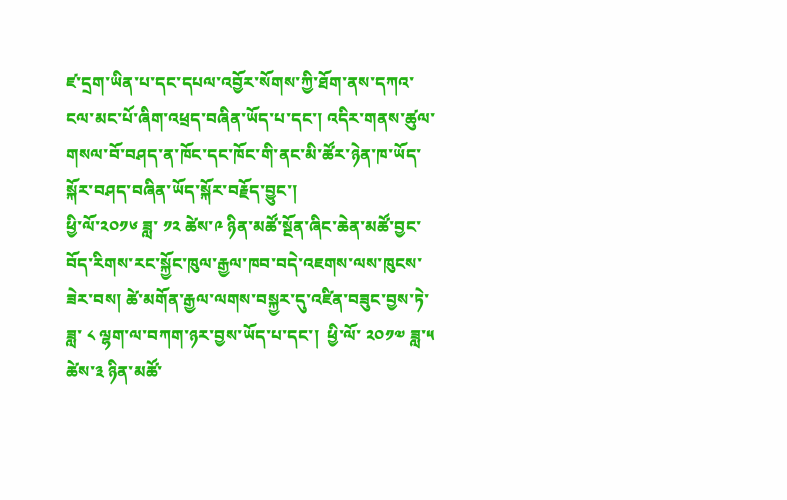ཛ་དྲག་ཡིན་པ་དང་དཔལ་འབྱོར་སོགས་ཀྱི་ཐོག་ནས་དཀའ་ངལ་མང་པོ་ཞིག་འཕྲད་བཞིན་ཡོད་པ་དང་། འདིར་གནས་ཚུལ་གསལ་བོ་བཤད་ན་ཁོང་དང་ཁོང་གི་ནང་མི་ཚོར་ཉེན་ཁ་ཡོད་སྐོར་བཤད་བཞིན་ཡོད་སྐོར་བརྗོད་བྱུང་།
ཕྱི་ལོ་༢༠༡༦ ཟླ་ ༡༢ ཚེས་༩ ཉིན་མཚོ་སྔོན་ཞིང་ཆེན་མཚོ་བྱང་བོད་རིགས་རང་སྐྱོང་ཁུལ་རྒྱལ་ཁབ་བདེ་འཇགས་ལས་ཁུངས་ཟེར་བས། ཚེ་མགོན་རྒྱལ་ལགས་བསྐྱར་དུ་འཛིན་བཟུང་བྱས་ཏེ་ཟླ་ ༨ ལྷག་ལ་བཀག་ཉར་བྱས་ཡོད་པ་དང་།  ཕྱི་ལོ་ ༢༠༡༧ ཟླ་༥ ཚེས་༣ ཉིན་མཚོ་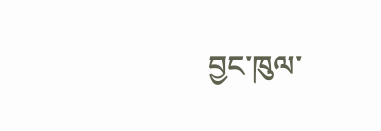བྱང་ཁུལ་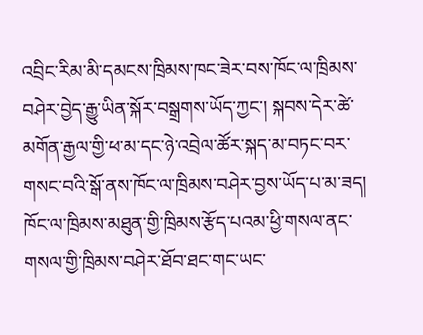འབྲིང་རིམ་མི་དམངས་ཁྲིམས་ཁང་ཟེར་བས་ཁོང་ལ་ཁྲིམས་བཤེར་བྱེད་རྒྱུ་ཡིན་སྐོར་བསྒྲགས་ཡོད་ཀྱང་། སྐབས་དེར་ཚེ་མགོན་རྒྱལ་གྱི་ཕ་མ་དང་ཉེ་འབྲེལ་ཚོར་སྐད་མ་བཏང་བར་གསང་བའི་སྒོ་ནས་ཁོང་ལ་ཁྲིམས་བཤེར་བྱས་ཡོད་པ་མ་ཟད། ཁོང་ལ་ཁྲིམས་མཐུན་གྱི་ཁྲིམས་རྩོད་པའམ་ཕྱི་གསལ་ནང་གསལ་གྱི་ཁྲིམས་བཤེར་ཐོབ་ཐང་གང་ཡང་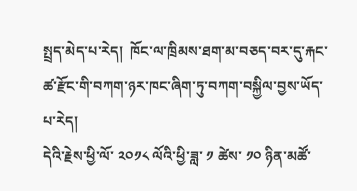སྤྲད་མེད་པ་རེད།  ཁོང་ལ་ཁྲིམས་ཐག་མ་བཅད་བར་དུ་རྐང་ཚ་རྫོང་གི་བཀག་ཉར་ཁང་ཞིག་ཏུ་བཀག་བསྐྱིལ་བྱས་ཡོད་པ་རེད།
དེའི་རྗེས་ཕྱི་ལོ་ ༢༠༡༨ ལོའི་ཕྱི་ཟླ་ ༡ ཚེས་ ༡༠ ཉིན་མཚོ་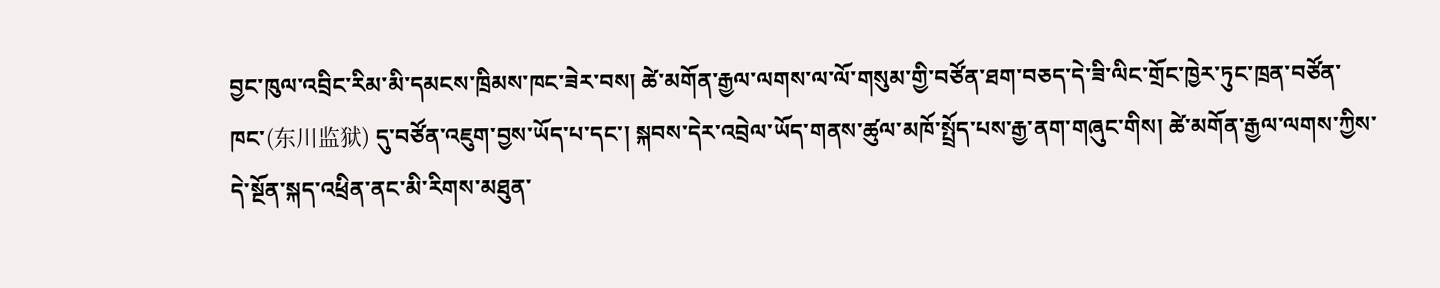བྱང་ཁུལ་འབྲིང་རིམ་མི་དམངས་ཁྲིམས་ཁང་ཟེར་བས། ཚེ་མགོན་རྒྱལ་ལགས་ལ་ལོ་གསུམ་གྱི་བཙོན་ཐག་བཅད་དེ་ཟི་ལིང་གྲོང་ཁྱེར་ཏུང་ཁྲན་བཙོན་ཁང་(东川监狱) དུ་བཙོན་འཇུག་བྱས་ཡོད་པ་དང་། སྐབས་དེར་འབྲེལ་ཡོད་གནས་ཚུལ་མཁོ་སྤྲོད་པས་རྒྱ་ནག་གཞུང་གིས། ཚེ་མགོན་རྒྱལ་ལགས་ཀྱིས་དེ་སྔོན་སྐད་འཕྲིན་ནང་མི་རིགས་མཐུན་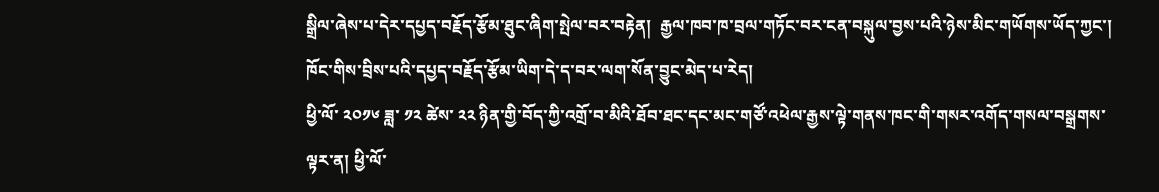སྒྲིལ་ཞེས་པ་དེར་དཔྱད་བརྗོད་རྩོམ་ཐུང་ཞིག་སྤེལ་བར་བརྟེན།  རྒྱལ་ཁབ་ཁ་བྲལ་གཏོང་བར་ངན་བསྐུལ་བྱས་པའི་ཉེས་མིང་གཡོགས་ཡོད་ཀྱང་། ཁོང་གིས་བྲིས་པའི་དཔྱད་བརྗོད་རྩོམ་ཡིག་དེ་ད་བར་ལག་སོན་བྱུང་མེད་པ་རེད།
ཕྱི་ལོ་ ༢༠༡༦ ཟླ་ ༡༢ ཚེས་ ༢༢ ཉིན་གྱི་བོད་ཀྱི་འགྲོ་བ་མིའི་ཐོབ་ཐང་དང་མང་གཙོ་འཕེལ་རྒྱས་ལྟེ་གནས་ཁང་གི་གསར་འགོད་གསལ་བསྒྲགས་ལྟར་ན། ཕྱི་ལོ་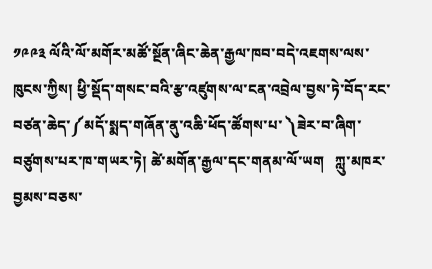༡༩༩༣ ལོའི་ལོ་མགོར་མཚོ་སྔོན་ཞིང་ཆེན་རྒྱལ་ཁབ་བདེ་འཇགས་ལས་ཁུངས་ཀྱིས། ཕྱི་སྡོད་གསང་བའི་རྩ་འཛུགས་ལ་ངན་འབྲེལ་བྱས་ཏེ་བོད་རང་བཙན་ཆེད་༼མདོ་སྨད་གཞོན་ནུ་འཆི་ཕོད་ཚོགས་པ་ ༽ཟེར་བ་ཞིག་བཙུགས་པར་ཁ་གཡར་ཏེ། ཚེ་མགོན་རྒྱལ་དང་གནམ་ལོ་ཡག   ཀླུ་མཁར་བྱམས་བཅས་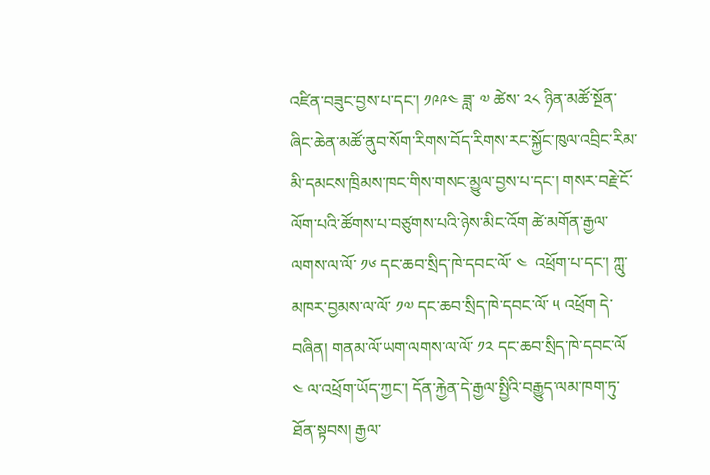འཛིན་བཟུང་བྱས་པ་དང་། ༡༩༩༤ ཟླ་ ༧ ཚེས་ ༢༨ ཉིན་མཚོ་སྔོན་ཞིང་ཆེན་མཚོ་ནུབ་སོག་རིགས་བོད་རིགས་རང་སྐྱོང་ཁུལ་འབྲིང་རིམ་མི་དམངས་ཁྲིམས་ཁང་གིས་གསང་མྱུལ་བྱས་པ་དང་། གསར་བརྗེ་ངོ་ལོག་པའི་ཚོགས་པ་བཙུགས་པའི་ཉེས་མིང་འོག ཚེ་མགོན་རྒྱལ་ལགས་ལ་ལོ་ ༡༦ དང་ཆབ་སྲིད་ཁེ་དབང་ལོ་ ༤  འཕྲོག་པ་དང་། ཀླུ་མཁར་བྱམས་ལ་ལོ་ ༡༧ དང་ཆབ་སྲིད་ཁེ་དབང་ལོ་ ༥ འཕྲོག དེ་བཞིན། གནམ་ལོ་ཡག་ལགས་ལ་ལོ་ ༡༢ དང་ཆབ་སྲིད་ཁེ་དབང་ལོ ༤ ལ་འཕྲོག་ཡོད་ཀྱང་། དོན་རྐྱེན་དེ་རྒྱལ་སྤྱིའི་བརྒྱུད་ལམ་ཁག་ཏུ་ཐོན་སྟབས། རྒྱལ་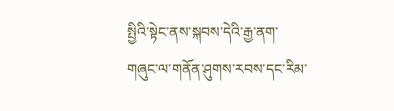སྤྱིའི་སྟེང་ནས་སྐབས་དེའི་རྒྱ་ནག་གཞུང་ལ་གནོན་ཤུགས་རབས་དང་རིམ་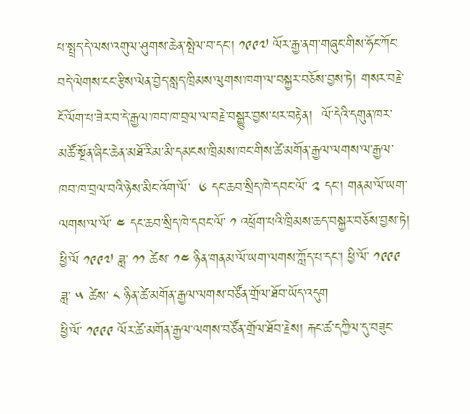པ་སྤྲད་དེ་ལས་འགུལ་ཤུགས་ཆེན་སྤེལ་བ་དང་། ༡༩༩༧ ལོར་རྒྱ་ནག་གཞུང་གིས་ཧོང་ཀོང་བདེ་ལེགས་ངང་རྩིས་ལེན་བྱེད་སླད་ཁྲིམས་ལུགས་ཁག་ལ་བསྐྱར་བཅོས་བྱས་ཏེ། གསར་བརྗེ་ངོ་ལོག་པ་ཟེར་བ་དེ་རྒྱལ་ཁབ་ཁ་བྲལ་ལ་བརྗེ་བསྒྱུར་བྱས་པར་བརྟེན།  ལོ་དེའི་དགུན་ཁར་མཚོ་སྔོན་ཞིང་ཆེན་མཐོ་རིམ་མི་དམངས་ཁྲིམས་ཁང་གིས་ཚེ་མགོན་རྒྱལ་ལགས་ལ་རྒྱལ་ཁབ་ཁ་བྲལ་བའི་ཉེས་མིང་འོག་ལོ་  ༦ དང་ཆབ་སྲིད་ཁེ་དབང་ལོ་ ༢ དང་། གནམ་ལོ་ཡག་ལགས་ལ་ལོ་ ༤ དང་ཆབ་སྲིད་ཁེ་དབང་ལོ་ ༡ འཕྲོག་པའི་ཁྲིམས་ཆད་བསྐྱར་བཅོས་བྱས་ཏེ།  ཕྱི་ལོ ༡༩༩༧ ཟླ་ ༡༡ ཚེས་ ༡༤ ཉིན་གནམ་ལོ་ཡག་ལགས་ཀློད་པ་དང་། ཕྱི་ལོ་ ༡༩༩༩ ཟླ་ ༥ ཚེས་ ༨ ཉིན་ཚེ་མགོན་རྒྱལ་ལགས་བཙོན་གྲོལ་ཐོབ་ཡོད་འདུག
ཕྱི་ལོ་ ༡༩༩༩ ལོར་ཚེ་མགོན་རྒྱལ་ལགས་བཙོན་གྲོལ་ཐོབ་རྗེས། རྐང་ཚ་དཀྱིལ་དུ་བཟུང་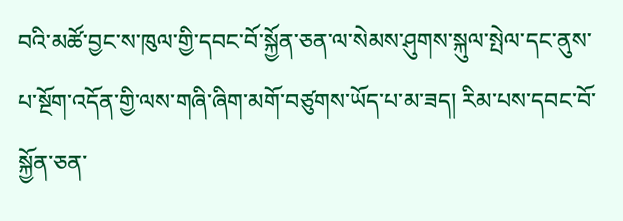བའི་མཚོ་བྱང་ས་ཁུལ་གྱི་དབང་བོ་སྐྱོན་ཅན་ལ་སེམས་ཤུགས་སྐུལ་སྤེལ་དང་ནུས་པ་སྔོག་འདོན་གྱི་ལས་གཞི་ཞིག་མགོ་བཙུགས་ཡོད་པ་མ་ཟད། རིམ་པས་དབང་བོ་སྐྱོན་ཅན་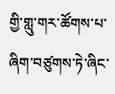གྱི་གླུ་གར་ཚོགས་པ་ཞིག་བཙུགས་ཏེ་ཞིང་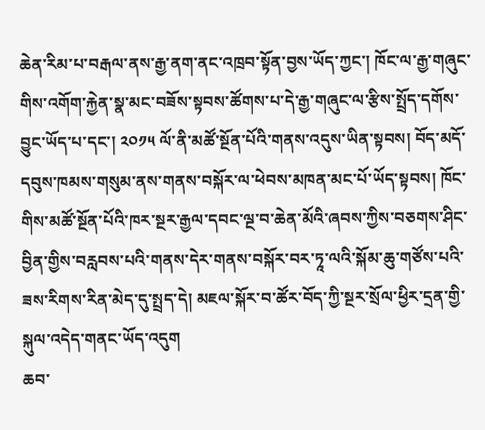ཆེན་རིམ་པ་བརྒལ་ནས་རྒྱ་ནག་ནང་འཁྲབ་སྟོན་བྱས་ཡོད་ཀྱང་། ཁོང་ལ་རྒྱ་གཞུང་གིས་འགོག་རྐྱེན་སྣ་མང་བཟོས་སྟབས་ཚོགས་པ་དེ་རྒྱ་གཞུང་ལ་རྩིས་སྤྲོད་དགོས་བྱུང་ཡོད་པ་དང་། ༢༠༡༥ ལོ་ནི་མཚོ་སྔོན་པོའི་གནས་འདུས་ཡིན་སྟབས། བོད་མདོ་དབུས་ཁམས་གསུམ་ནས་གནས་བསྐོར་ལ་ཕེབས་མཁན་མང་པོ་ཡོད་སྟབས། ཁོང་གིས་མཚོ་སྔོན་པོའི་ཁར་སྔར་རྒྱལ་དབང་ལྔ་བ་ཆེན་མོའི་ཞབས་ཀྱིས་བཅགས་ཤིང་བྱིན་གྱིས་བརླབས་པའི་གནས་དེར་གནས་བསྐོར་བར་ཏཱ་ལའི་སྐོམ་ཆུ་གཙོས་པའི་ཟས་རིགས་རིན་མེད་དུ་སྤྲད་དེ། མཇལ་སྐོར་བ་ཚོར་བོད་ཀྱི་སྔར་སྲོལ་ཕྱིར་དྲན་གྱི་སྐུལ་འདེད་གནང་ཡོད་འདུག
ཆབ་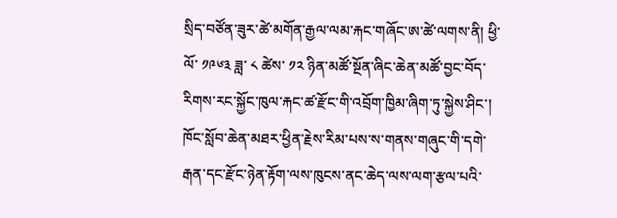སྲིད་བཙོན་ཟུར་ཚེ་མགོན་རྒྱལ་ལམ་རྐང་གཞོང་ཨ་ཚེ་ལགས་ནི། ཕྱི་ལོ་ ༡༩༦༣ ཟླ་ ༨ ཚེས་ ༡༢ ཉིན་མཚོ་སྔོན་ཞིང་ཆེན་མཚོ་བྱང་བོད་རིགས་རང་སྐྱོང་ཁུལ་རྐང་ཚ་རྫོང་གི་འབྲོག་ཁྱིམ་ཞིག་ཏུ་སྐྱེས་ཤིང་། ཁོང་སློབ་ཆེན་མཐར་ཕྱིན་རྗེས་རིམ་པས་ས་གནས་གཞུང་གི་དགེ་རྒན་དང་རྫོང་ཉེན་རྟོག་ལས་ཁུངས་ནང་ཆེད་ལས་ལག་རྩལ་པའི་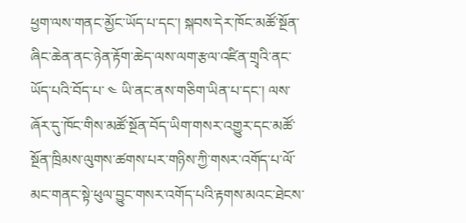ཕྱག་ལས་གནང་མྱོང་ཡོད་པ་དང་། སྐབས་དེར་ཁོང་མཚོ་སྔོན་ཞིང་ཆེན་ནང་ཉེན་རྟོག་ཆེད་ལས་ལག་རྩལ་འཛིན་གྲྭའི་ནང་ཡོད་པའི་བོད་པ་ ༤ ཡི་ནང་ནས་གཅིག་ཡིན་པ་དང་། ལས་ཞོར་དུ་ཁོང་གིས་མཚོ་སྔོན་བོད་ཡིག་གསར་འགྱུར་དང་མཚོ་སྔོན་ཁྲིམས་ལུགས་ཚགས་པར་གཉིས་ཀྱི་གསར་འགོད་པ་ལོ་མང་གནང་སྟེ་ཕུལ་བྱུང་གསར་འགོད་པའི་རྟགས་མའང་ཐེངས་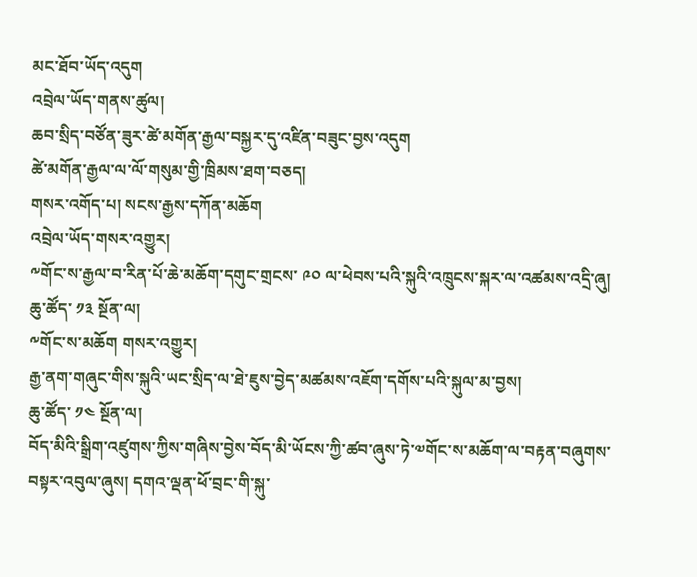མང་ཐོབ་ཡོད་འདུག
འབྲེལ་ཡོད་གནས་ཚུལ།
ཆབ་སྲིད་བཙོན་ཟུར་ཚེ་མགོན་རྒྱལ་བསྐྱར་དུ་འཛིན་བཟུང་བྱས་འདུག
ཚེ་མགོན་རྒྱལ་ལ་ལོ་གསུམ་གྱི་ཁྲིམས་ཐག་བཅད།
གསར་འགོད་པ། སངས་རྒྱས་དཀོན་མཆོག
འབྲེལ་ཡོད་གསར་འགྱུར།
༸གོང་ས་རྒྱལ་བ་རིན་པོ་ཆེ་མཆོག་དགུང་གྲངས་ ༩༠ ལ་ཕེབས་པའི་སྐུའི་འཁྲུངས་སྐར་ལ་འཚམས་འདྲི་ཞུ།
ཆུ་ཚོད་ ༡༣ སྔོན་ལ།
༸གོང་ས་མཆོག གསར་འགྱུར།
རྒྱ་ནག་གཞུང་གིས་སྐུའི་ཡང་སྲིད་ལ་ཐེ་ཇུས་བྱེད་མཚམས་འཇོག་དགོས་པའི་སྐུལ་མ་བྱས།
ཆུ་ཚོད་ ༡༤ སྔོན་ལ།
བོད་མིའི་སྒྲིག་འཛུགས་ཀྱིས་གཞིས་བྱེས་བོད་མི་ཡོངས་ཀྱི་ཚབ་ཞུས་ཏེ་༧གོང་ས་མཆོག་ལ་བརྟན་བཞུགས་བསྟར་འབུལ་ཞུས། དགའ་ལྡན་ཕོ་བྲང་གི་སྐུ་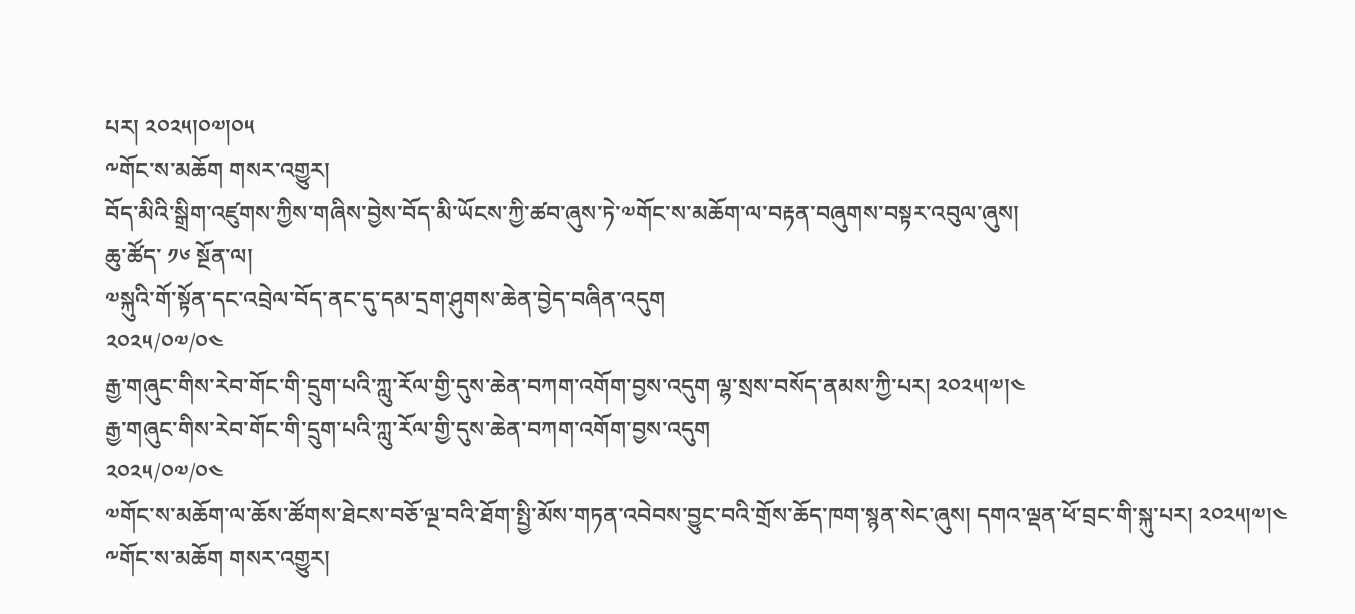པར། ༢༠༢༥།༠༧།༠༥
༸གོང་ས་མཆོག གསར་འགྱུར།
བོད་མིའི་སྒྲིག་འཛུགས་ཀྱིས་གཞིས་བྱེས་བོད་མི་ཡོངས་ཀྱི་ཚབ་ཞུས་ཏེ་༧གོང་ས་མཆོག་ལ་བརྟན་བཞུགས་བསྟར་འབུལ་ཞུས།
ཆུ་ཚོད་ ༡༦ སྔོན་ལ།
༧སྐུའི་གོ་སྟོན་དང་འབྲེལ་བོད་ནང་དུ་དམ་དྲག་ཤུགས་ཆེན་བྱེད་བཞིན་འདུག
༢༠༢༥/༠༧/༠༤
རྒྱ་གཞུང་གིས་རེབ་གོང་གི་དྲུག་པའི་ཀླུ་རོལ་གྱི་དུས་ཆེན་བཀག་འགོག་བྱས་འདུག ལྷ་སྲས་བསོད་ནམས་ཀྱི་པར། ༢༠༢༥།༧།༤
རྒྱ་གཞུང་གིས་རེབ་གོང་གི་དྲུག་པའི་ཀླུ་རོལ་གྱི་དུས་ཆེན་བཀག་འགོག་བྱས་འདུག
༢༠༢༥/༠༧/༠༤
༧གོང་ས་མཆོག་ལ་ཆོས་ཚོགས་ཐེངས་བཅོ་ལྔ་བའི་ཐོག་སྤྱི་མོས་གཏན་འབེབས་བྱུང་བའི་གྲོས་ཆོད་ཁག་སྙན་སེང་ཞུས། དགའ་ལྡན་ཕོ་བྲང་གི་སྐུ་པར། ༢༠༢༥།༧།༤
༸གོང་ས་མཆོག གསར་འགྱུར།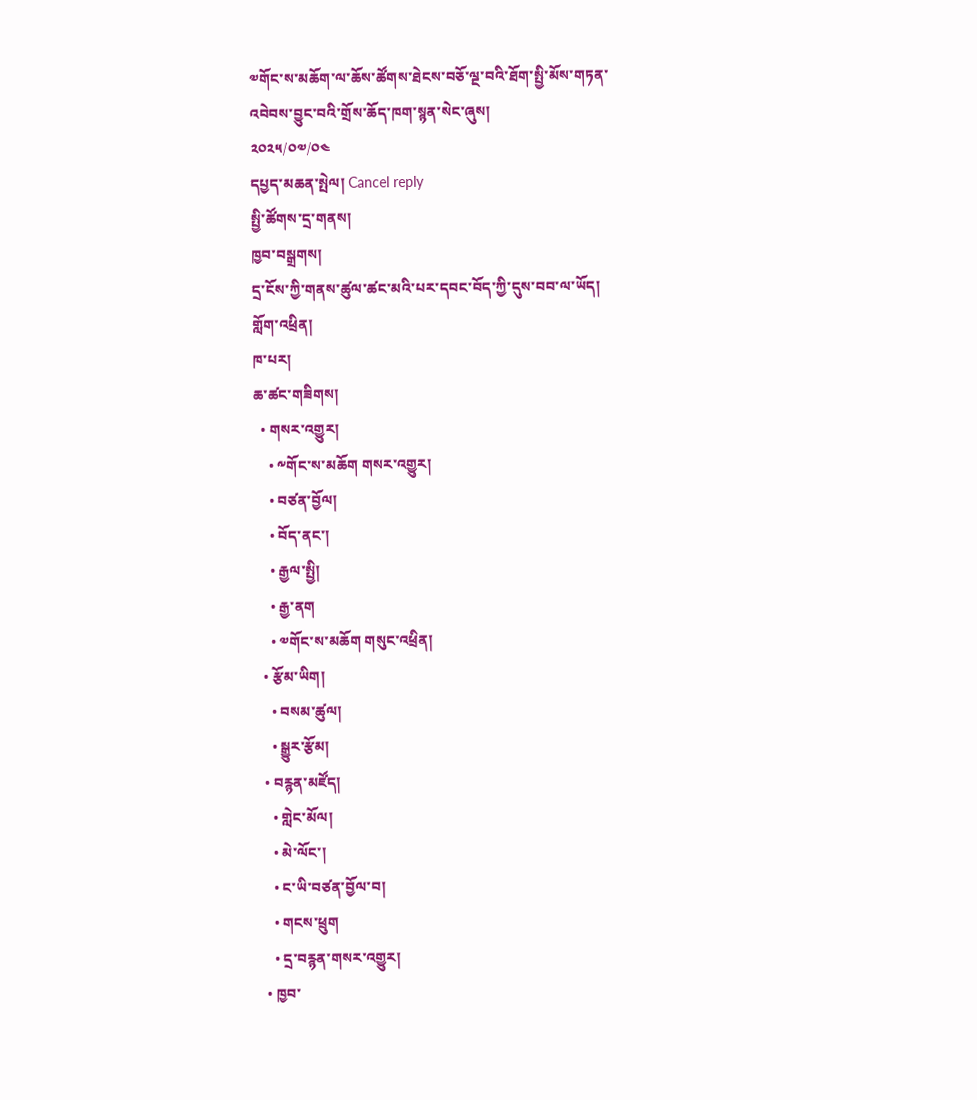༧གོང་ས་མཆོག་ལ་ཆོས་ཚོགས་ཐེངས་བཅོ་ལྔ་བའི་ཐོག་སྤྱི་མོས་གཏན་འབེབས་བྱུང་བའི་གྲོས་ཆོད་ཁག་སྙན་སེང་ཞུས།
༢༠༢༥/༠༧/༠༤
དཔྱད་མཆན་སྤེལ། Cancel reply
སྤྱི་ཚོགས་དྲ་གནས།
ཁྱབ་བསྒྲགས།
དྲ་ངོས་ཀྱི་གནས་ཚུལ་ཚང་མའི་པར་དབང་བོད་ཀྱི་དུས་བབ་ལ་ཡོད།
གློག་འཕྲིན།
ཁ་པར།
ཆ་ཚང་གཟིགས།
  • གསར་འགྱུར།
    • ༸གོང་ས་མཆོག གསར་འགྱུར།
    • བཙན་བྱོལ།
    • བོད་ནང་།
    • རྒྱལ་སྤྱི།
    • རྒྱ་ནག
    • ༧གོང་ས་མཆོག གསུང་འཕྲིན།
  • རྩོམ་ཡིག།
    • བསམ་ཚུལ།
    • སྒྱུར་རྩོམ།
  • བརྙན་མཛོད།
    • གླེང་མོལ།
    • མེ་ལོང་།
    • ང་ཡི་བཙན་བྱོལ་བ།
    • གངས་ཕྲུག
    • དྲ་བརྙན་གསར་འགྱུར།
  • ཁྱབ་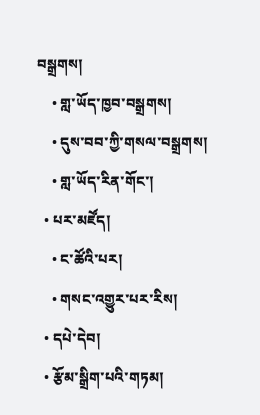བསྒྲགས།
    • གླ་ཡོད་ཁྱབ་བསྒྲགས།
    • དུས་བབ་ཀྱི་གསལ་བསྒྲགས།
    • གླ་ཡོད་རིན་གོང་།
  • པར་མཛོད།
    • ང་ཚོའི་པར།
    • གསང་འགྱུར་པར་རིས།
  • དཔེ་དེབ།
  • རྩོམ་སྒྲིག་པའི་གཏམ།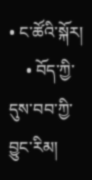• ང་ཚོའི་སྐོར།
    • བོད་ཀྱི་དུས་བབ་ཀྱི་བྱུང་རིམ།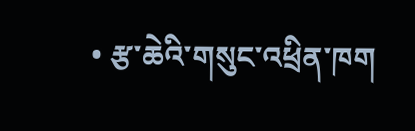• རྩ་ཆེའི་གསུང་འཕྲིན་ཁག